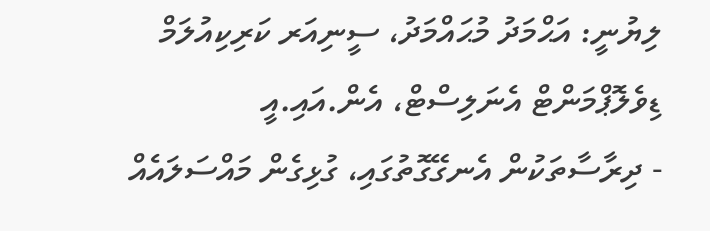ލިޔުނީ: އަޙްމަދު މުޙައްމަދު، ސީނިއަރ ކަރިކިއުލަމް ޑިވެލޮޕްމަންޓް އެނަލިސްޓް، އެން.އައި.އީ
- ދިރާސާތަކުން އެނގޭގޮތުގައި، ގުޅިގެން މައްސަލައެއް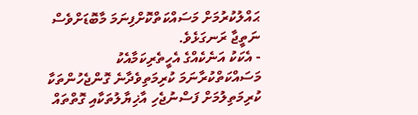ޙައްލުކުރުމަށް މަސައްކަތްކޮށްފިނަމަ މާބޮޑަށްވެސް ނަތީޖާ ރަނގަޅެވެ.
- އެކަކު އަނެކެއްގެ އެހީތެރިކަމާއެކު މަސައްކަތްކުރާނަމަ ކުރިމަތިވެދާނެ ގޮންޖެހުންތަކާ ކުރިމަތިލުމަށް ފަސްނުޖެހި އާޚިޔާލުތަކާއި ގޮތްތައް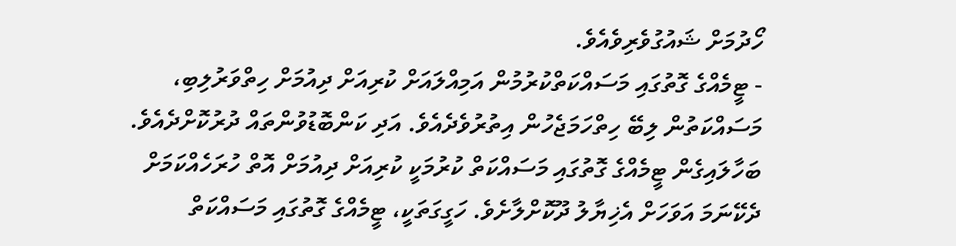ހޯދުމަށް ޝައުގުވެރިވެއެވެ.
- ޓީމެއްގެ ގޮތުގައި މަސައްކަތްކުރުމުން އަމިއްލައަށް ކުރިއަށް ދިއުމަށް ހިތްވަރުލިބި، މަސައްކަތުން ލިބޭ ހިތްހަމަޖެހުން އިތުރުވެދެއެވެ. އަދި ކަންބޮޑުވުންތައް ދުރުކޮށްދެއެވެ.
ބަހާލައިގެން ޓީމެއްގެ ގޮތުގައި މަސައްކަތް ކުރުމަކީ ކުރިއަށް ދިއުމަށް އޮތް ހުރަހެއްކަމަށް ދެކޭނަމަ އަވަހަށް އެޚިޔާލު ދޫކޮށްލާށެވެ. ހަގީގަތަކީ، ޓީމެއްގެ ގޮތުގައި މަސައްކަތް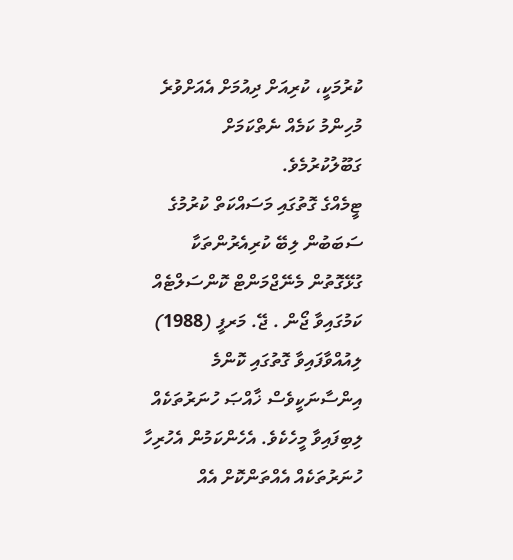ކުރުމަކީ، ކުރިއަށް ދިއުމަށް އެއަށްވުރެ މުހިންމު ކަމެއް ނެތްކަމަށް ގަބޫލުކުރުމެވެ.
ޓީމެއްގެ ގޮތުގައި މަސައްކަތް ކުރުމުގެ ސަބަބުން ލިބޭ ކުރިއެރުންތަކާ ގުޅޭގޮތުން މެނޭޖްމަންޓް ކޮންސަލްޓެއް ކަމުގައިވާ ޖޯން . ޖޭ. މަރފީ (1988) ލިއުއްވާފައިވާ ގޮތުގައި ކޮންމެ އިންސާނަކީވެސް ޚާއްޞަ ހުނަރުތަކެއް ލިބިފައިވާ މީހެކެވެ. އެހެންކަމުން އެހުރިހާ ހުނަރުތަކެއް އެއްތަންކޮށް އެއް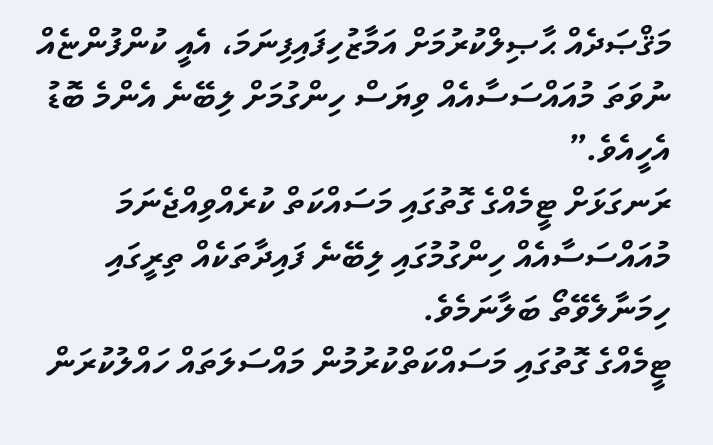މަޤްޞަދެއް ޙާޞިލްކުރުމަށް އަމާޒުހިފައިފިނަމަ، އެއީ ކުންފުންޏެއް ނުވަތަ މުއައްސަސާއެއް ވިޔަސް ހިންގުމަށް ލިބޭނެ އެންމެ ބޮޑު އެހީއެވެ.”
ރަނގަޅަށް ޓީމެއްގެ ގޮތުގައި މަސައްކަތް ކުރެއްވިއްޖެނަމަ މުއައްސަސާއެއް ހިންގުމުގައި ލިބޭނެ ފައިދާތަކެއް ތިރީގައި ހިމަނާލެވޭތޯ ބަލާނަމެވެ.
ޓީމެއްގެ ގޮތުގައި މަސައްކަތްކުރުމުން މައްސަލަތައް ހައްލުކުރަން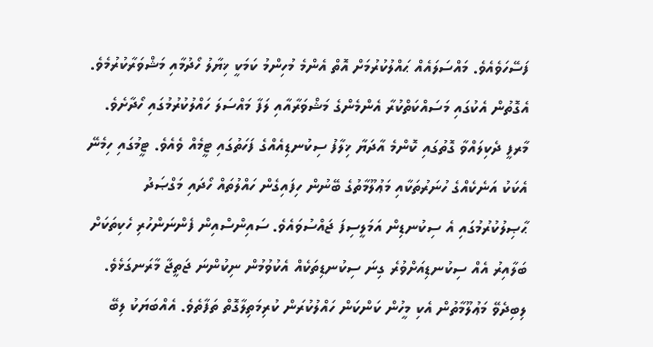ފަސޭހަވެއެވެ. މައްސަލައެއް ޙައްލުކުރުމަށް އޮތް އެންމެ މުހިންމު ކަމަކީ ޚިޔާލު ހޯދުމާއި މަޝްވަރާކުރުމެވެ. އެގޮތުން އެކުގައި މަސައްކަތްކުރާ އެންމެންގެ މަޝްވަރާއާއި ލަފާ މައްސަލަ ހައްލުކުރުމުގައި ހޯދާށެވެ.
މާރފީ ދެކިލައްވާ ގޮތުގައި ކޮންމެ އާދަޔާ ޚިލާފު ސިކުނޑިއެއްގެ ފަހަތުގައި ޓީމެއް ވެއެވެ. ޓީމުގައި ހިމެނޭ އެކަކު އަނެކެއްގެ ހުނަރުތަކާއި މަޢުލޫމާތުގެ ބޭނުން ހިފައިގެން ހައްލުތައް ހޯދައި މަގްޞަދު ޙާޞިލުކުރުމުގައި އެ ސިކުނޑިން އަމަލީސިފަ ޖައްސުވައެވެ. ސައިންސްއިން ފެންނަންހުރި ހެކިތަކަށް ބަލާއިރު އެއް ސިކުނޑިއަށްވުރެ ގިނަ ސިކުނޑިތަކެއް އެކުވުމުން ނިކުންނަ ޖަތީޖާ މާރަނގަޅެވެ.
ލިބިދެވޭ މަޢުލޫމާތުން އެކި މީހުން ކަންކަން ހައްލުކުރަން ކުރިމަތިލާގޮތް ތަފާތެވެ. އެއްބަޔަކު ލިބޭ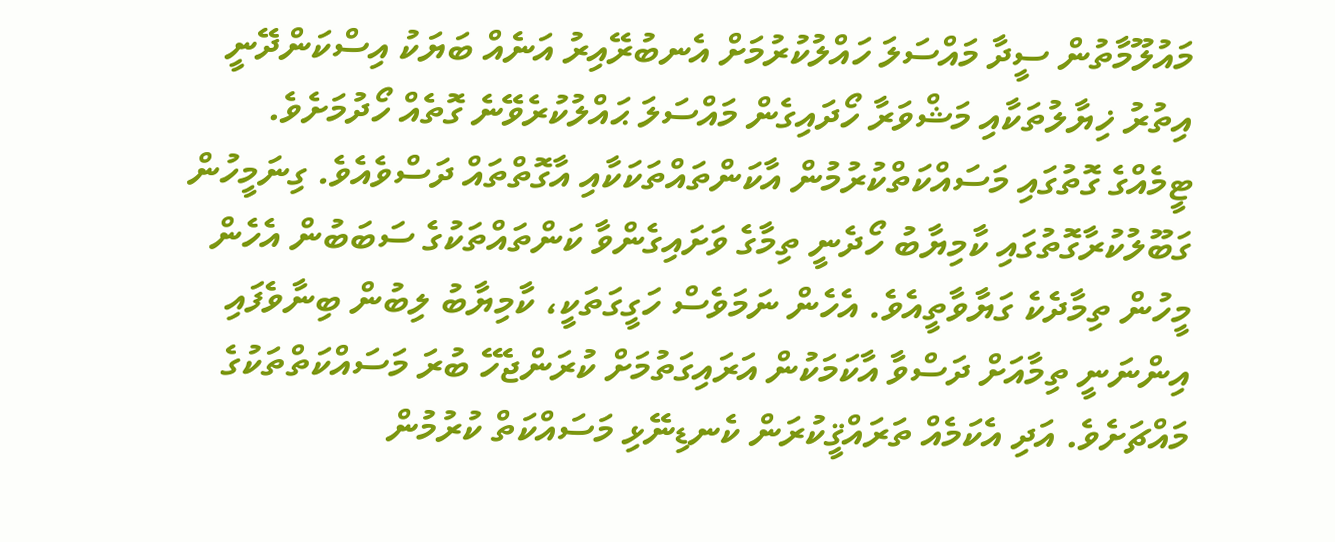މައުލޫމާތުން ސީދާ މައްސަލަ ހައްލުކުރުމަށް އެނބުރޭއިރު އަނެއް ބަޔަކު އިސްކަންދޭނީ އިތުރު ޚިޔާލުތަކާއި މަޝްވަރާ ހޯދައިގެން މައްސަލަ ޙައްލުކުރެވޭނެ ގޮތެއް ހޯދުމަށެވެ.
ޓީމެއްގެ ގޮތުގައި މަސައްކަތްކުރުމުން އާކަންތައްތަކަކާއި އާގޮތްތައް ދަސްވެއެވެ. ގިނަމީހުން ގަބޫލުކުރާގޮތުގައި ކާމިޔާބު ހޯދެނީ ތިމާގެ ވަށައިގެންވާ ކަންތައްތަކުގެ ސަބަބުން އެހެން މީހުން ތިމާދެކެ ގަޔާވާތީއެވެ. އެހެން ނަމަވެސް ހަގީގަތަކީ، ކާމިޔާބު ލިބުން ބިނާވެފައި އިންނަނީ ތިމާއަށް ދަސްވާ އާކަމަކުން އަރައިގަތުމަށް ކުރަންޖެހޭ ބުރަ މަސައްކަތްތަކުގެ މައްޗަށެވެ. އަދި އެކަމެއް ތަރައްޤީކުރަން ކެނޑިނޭޅި މަސައްކަތް ކުރުމުން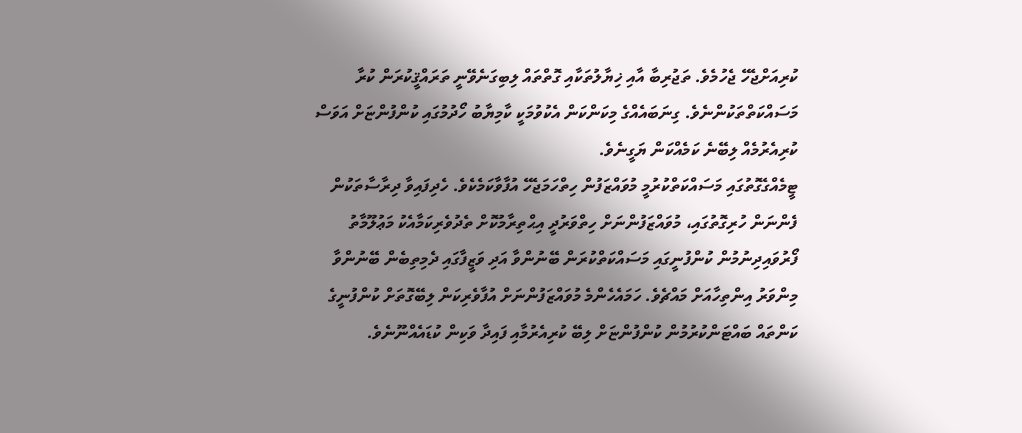ކުރިއަށްޖެހޭ ޖެހުމެވެ. ތަޖުރިބާ އާއި ޚިޔާލުތަކާއި ގޮތްތައް ލިބިގަނެވޭނީ ތަރައްޤީކުރަން ކުރާ މަސައްކަތްތަކުންނެވެ. ގިނަބައެއްގެ މިކަންކަން އެކުވުމަކީ ކާމިޔާބު ހޯދުމުގައި ކުންފުންޏަށް އަވަސް ކުރިއެރުމެއް ލިބޭނެ ކަމެއްކަން ޔަގީނެވެ.
ޓީމެއްގެގޮތުގައި މަސައްކަތްކުރުމީ މުވައްޒަފުން ހިތްހަމަޖެހޭ އުފާވާކަމެކެވެ. ހެދިފައިވާ ދިރާސާތަކުން ފެންނަން ހުރިގޮތުގައި، މުވައްޒަފުންނަށް ހިތްވަރުދީ އިޙްތިރާމުކޮށް ތެދުވެރިކަމާއެކު މަޢުލޫމާތު ފޯރުވައިދިނުމުން ކުންފުނީގައި މަސައްކަތްކުރަން ބޭނުންވާ އަދި ވަޒީފާގައި ދެމިތިބެން ބޭނުންވާ މިންވަރު އިންތިހާއަށް މައްޗެވެ. ހަމައެހެންމެ މުވައްޒަފުންނަށް އުފާވެރިކަން ލިބޭގޮތަށް ކުންފުނީގެ ކަންތައް ބައްޓަންކުރުމުން ކުންފުންޏަށް ލިބޭ ކުރިއެރުމާއި ފައިދާ ވަކިން ކުޑައެއްނޫނެވެ.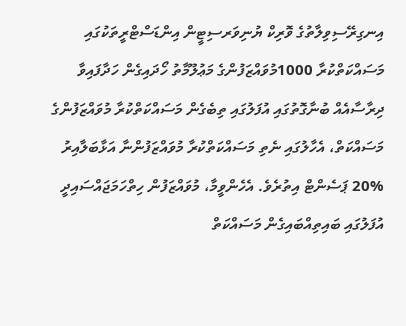އިނގިރޭސިވިލާތުގެ ވޮރިކް ޔުނިވަރސިޓީން އިންޑަސްޓްރީތަކުގައި މަސައްކަތްކުރާ 1000މުވައްޒަފުންގެ މަޢުލޫމާތު ހޯދައިގެން ހަދާފައިވާ ދިރާސާއެއް ބުނާގޮތުގައި އުފަލުގައި ތިބެގެން މަސައްކަތްކުރާ މުވައްޒަފުންގެ މަސައްކަތް، އެހާލުގައި ނެތި މަސައްކަތްކުރާ މުވައްޒަފުންނާ އަޅާބަލާއިރު %20 ޕަސެންޓް އިތުރެވެ. އެހެންވީމާ، މުވައްޒަފުން ހިތްހަމަޖައްސައިދީ އުފަލުގައި ބައިތިއްބައިގެން މަސައްކަތް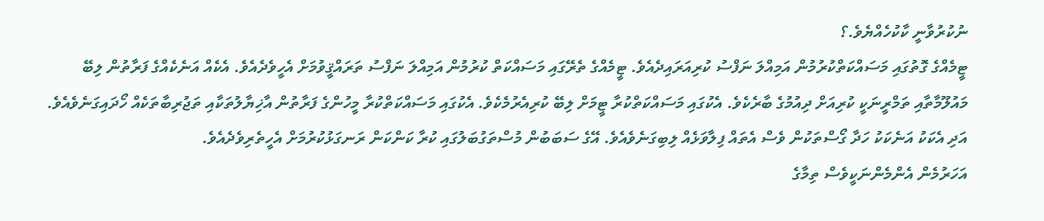ނުކުރުވާނީ ކާކުހެއްޔެވެ.؟
ޓީމެއްގެ ގޮތުގައި މަސައްކަތްކުރުމުން އަމިއްލަ ނަފްސު ކުރިއަރައިދެއެވެ. ޓީމެއްގެ ތެރޭގައި މަސައްކަތް ކުރުމުން އަމިއްލަ ނަފްސު ތަރައްޤީވުމަށް އެހީވެދެއެވެ. އެކެއް އަނެކެއްގެ ފަރާތުން ލިބޭ މައުލޫމާތާއި ތަމްރީނަކީ ކުރިއަށް ދިއުމުގެ ބާރެކެވެ. އެކުގައި މަސައްކަތްކުރާ ޓީމަށް ލިބޭ ކުރިއެރުމެކެވެ. އެކުގައި މަސައްކަތްކުރާ މީހުންގެ ފަރާތުން އާޚިޔާލުތަކާއި ތަޖުރިބާތަކެއް ހޯދައިގަނެވެއެވެ. އަދި އެކަކު އަނެކަކު ހަދާ ގޯސްތަކުން ވެސް އެތައް ފިލާވަޅެއް ލިބިގަނެވެއެވެ. އޭގެ ސަބަބުން މުސްތަގުބަލުގައި ކުރާ ކަންކަން ރަނގަޅުކުރުމަށް އެހީތެރިވެދެއެވެ.
އަހަރުމެން އެންމެންނަކީވެސް ތިމާގެ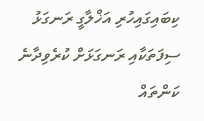ކިބައިގައިހުރި އަޚްލާގީ ރަނގަޅު ސިފަތަކާއި ރަނގަޅަށް ކުރެވިދާނެ ކަންތައް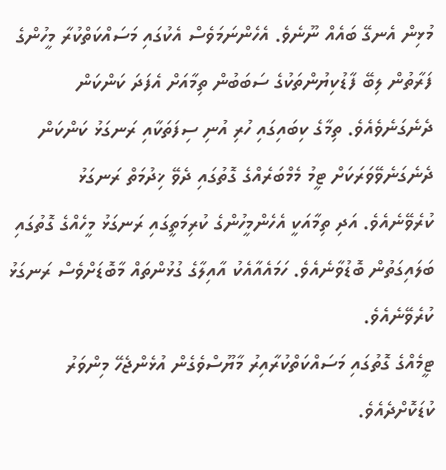މުޅިން އެނގޭ ބައެއް ނޫނެވެ. އެހެންނަމަވެސް އެކުގައި މަސައްކަތްކުރާ މީހުންގެ ފަރާތުން ލިބޭ ފާޑުކިޔުންތަކުގެ ސަބަބުން ތިމާއަށް އެފަދަ ކަންކަން ދެނެގަނެވެއެވެ. ތިމާގެ ކިބައިގައި ހުރި އުނި ސިފަތަކާއި ރަނގަޅު ކަންކަން ދެނެގަނެވޭވަރަކަށް ޓީމު މެމްބަރެއްގެ ގޮތުގައި ދެވޭ ޚިދުމަތް ރަނގަޅު ކުރެވޭނެއެވެ. އަދި ތިމާއަކީ އެހެންމީހުންގެ ކުރިމަތީގައި ރަނގަޅު މީހެއްގެ ގޮތުގައި ބަލައިގަތުން ބޮޑުވާނެއެވެ. ހަމައެއާއެކު އާއިލާގެ ގުޅުންތައް މާބޮޑަށްވެސް ރަނގަޅު ކުރެވޭނެއެވެ.
ޓީމެއްގެ ގޮތުގައި މަސައްކަތްކުރާއިރު މާޔޫސްވެގެން އުޅެންޖެހޭ މިންވަރު ކުޑަކޮށްދެއެވެ.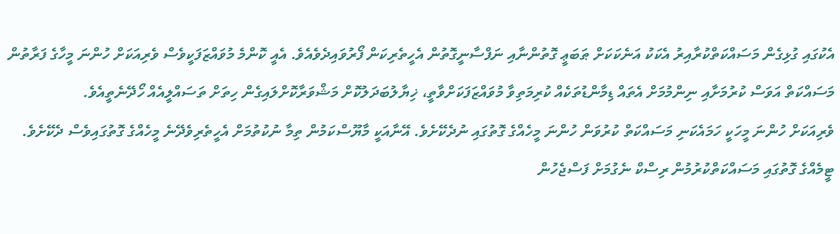އެކުގައި ގުޅިގެން މަސައްކަތްކުރާއިރު އެކަކު އަނެކަކަށް ޠަބަޢީ ގޮތުންނާއި ނަފްސާނީގޮތުން އެހީތެރިކަން ފޯރުވައިދެވެއެވެ. އެއީ ކޮންމެ މުވައްޒަފަކީވެސް ވެރިއަކަށް ހުންނަ މީހާގެ ފަރާތުން މަސައްކަތް އަވަސް ކުރުމަށާއި ނިންމުމަށް އެތައް ޑިމާންޑުތަކެއް ކުރިމަތިވާ މުވައްޒަފަކަށްވާތީ، ޚިޔާލުބަދަލުކޮށް މަޝްވަރާކޮށްލައިގެން ހިތަށް ތަސައްލީއެއް ހޯދޭނެތީއެވެ.
ވެރިއަކަށް ހުންނަ މީހަކީ ހަމައެކަނި މަސައްކަތް ކުރުވަން ހުންނަ މީހެއްގެ ގޮތުގައި ނުދެކޭށެވެ. އޭނާއަކީ މާޔޫސްކަމުން ތިމާ ނުކުތުމަށް އެހީތެރިވެދޭނެ މީހެއްގެ ގޮތުގައިވެސް ދެކޭށެވެ.
ޓީމެއްގެ ގޮތުގައި މަސައްކަތްކުރުމުން ރިސްކް ނެގުމަށް ފަސްޖެހުން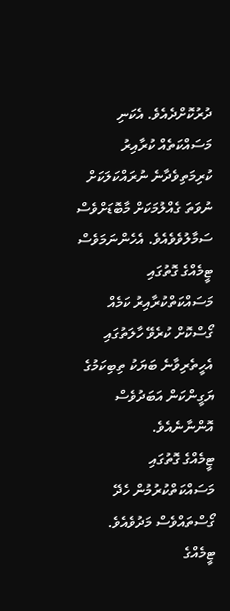ދުރުކޮށްދެއެވެ. އެކަނި މަސައްކަތެއް ކުރާއިރު ކުރިމަތިވެދާނެ ނުރައްކަލަކަށް ނުވަތަ ގެއްލުމަކަށް މާބޮޑަށްވެސް ސަމާލުވެވެއެވެ. އެހެންނަމަވެސް ޓީމެއްގެ ގޮތުގައި މަސައްކަތްކުރާއިރު ކަމެއް ގޯސްކޮށް ކުރެވޭ ހާލަތުގައި އެހީތެރިވާނެ ބަޔަކު ތިބިކަމުގެ ޔަގީންކަން އަބަދުވެސް އޮންނާނެއެވެ.
ޓީމެއްގެ ގޮތުގައި މަސައްކަތްކުރުމުން ހެދޭ ގޯސްތައްވެސް މަދުވެއެވެ. ޓީމެއްގެ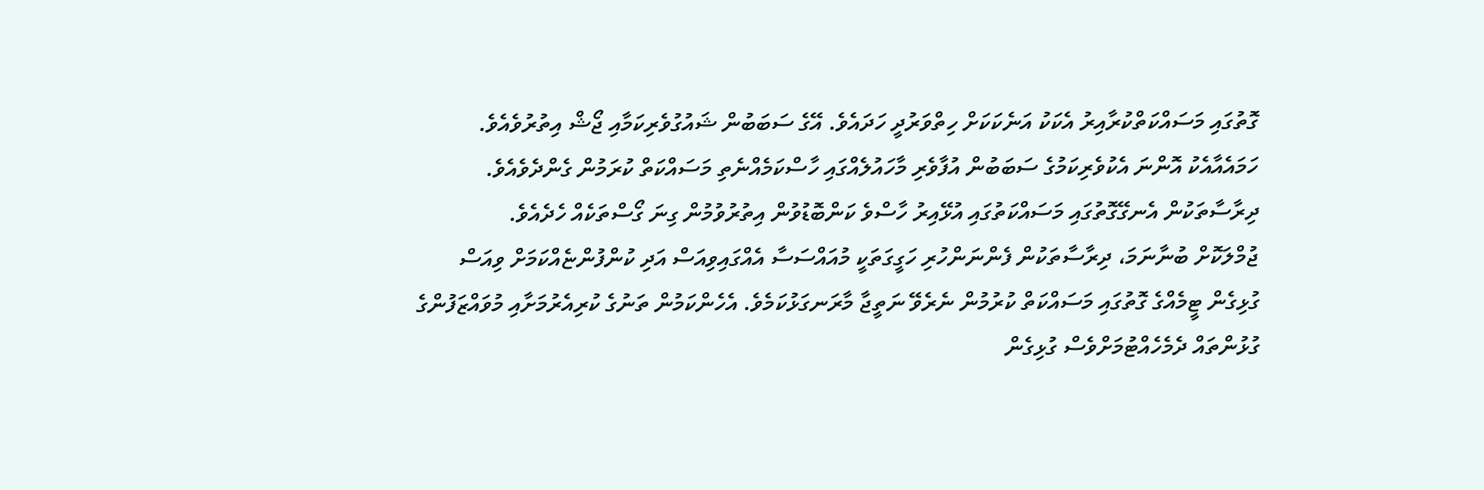ގޮތުގައި މަސައްކަތްކުރާއިރު އެކަކު އަނެކަކަށް ހިތްވަރުދީ ހަދައެވެ. އޭގެ ސަބަބުން ޝައުގުވެރިކަމާއި ޖޯޝް އިތުރުވެއެވެ. ހަމައެއާއެކު އޮންނަ އެކުވެރިކަމުގެ ސަބަބުން އުފާވެރި މާހައުލެއްގައި ހާސްކަމެއްނެތި މަސައްކަތް ކުރަމުން ގެންދެވެއެވެ. ދިރާސާތަކުން އެނގޭގޮތުގައި މަސައްކަތުގައި އުޅޭއިރު ހާސްވެ ކަންބޮޑުވުން އިތުރުވުމުން ގިނަ ގޯސްތަކެއް ހެދެއެވެ.
ޖުމްލަކޮށް ބުނާނަމަ، ދިރާސާތަކުން ފެންނަންހުރި ހަގީގަތަކީ މުއައްސަސާ އެއްގައިވިއަސް އަދި ކުންފުންޏެއްކަމަށް ވިއަސް ގުޅިގެން ޓީމެއްގެ ގޮތުގައި މަސައްކަތް ކުރުމުން ނެރެވޭ ނަތީޖާ މާރަނގަޅުކަމެވެ. އެހެންކަމުން ތަނުގެ ކުރިއެރުމަށާއި މުވައްޒަފުންގެ ގުޅުންތައް ދެމެހެއްޓުމަށްވެސް ގުޅިގެން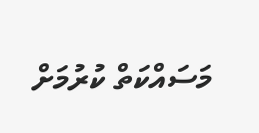މަސައްކަތް ކުރުމަށް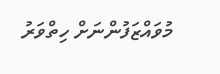މުވައްޒަފުންނަށް ހިތްވަރު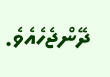ދޭންޖެހެއެވެ.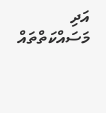އަދި މަސައްކަތްތައް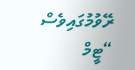ރޭވުމުގައިވެސް “ޓީމް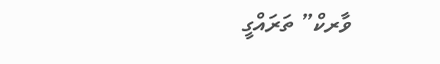ވާރކް” ތަރައްގީ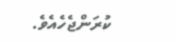ކުރަންޖެހެއެވެ.